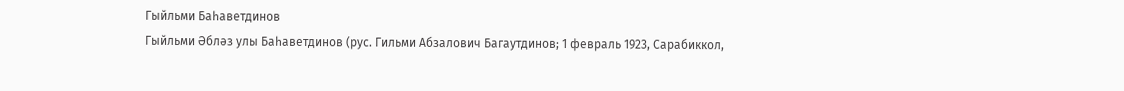Гыйльми Баһаветдинов
Гыйльми Әбләз улы Баһаветдинов (рус. Гильми Абзалович Багаутдинов; 1 февраль 1923, Сарабиккол,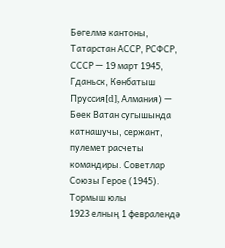Бөгелмә кантоны, Татарстан АССР, РСФСР, СССР — 19 март 1945, Гданьск, Көнбатыш Пруссия[d], Алмания) — Бөек Ватан сугышында катнашучы, сержант, пулемет расчеты командиры. Советлар Союзы Герое (1945).
Тормыш юлы
1923 елның 1 февралендә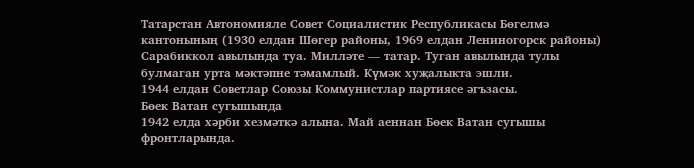Татарстан Автономияле Совет Социалистик Республикасы Бөгелмә кантонының (1930 елдан Шөгер районы, 1969 елдан Лениногорск районы) Сарабиккол авылында туа. Милләте — татар. Туган авылында тулы булмаган урта мәктәпне тәмамлый. Күмәк хуҗалыкта эшли.
1944 елдан Советлар Союзы Коммунистлар партиясе әгъзасы.
Бөек Ватан сугышында
1942 елда хәрби хезмәткә алына. Май аеннан Бөек Ватан сугышы фронтларында.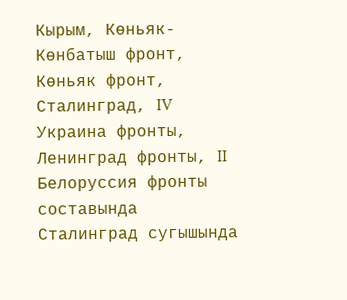Кырым, Көньяк-Көнбатыш фронт, Көньяк фронт, Сталинград, IV Украина фронты, Ленинград фронты, II Белоруссия фронты составында Сталинград сугышында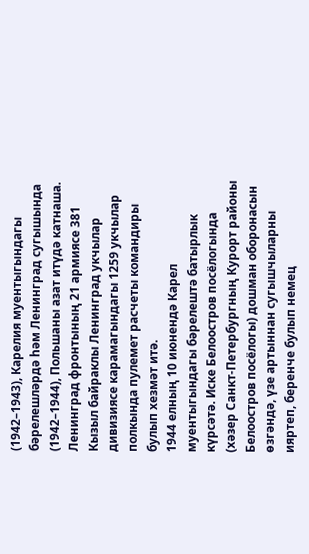(1942–1943), Карелия муентыгындагы бәрелешләрдә һәм Ленинград сугышында (1942–1944), Польшаны азат итүдә катнаша. Ленинград фронтының 21 армиясе 381 Кызыл байраклы Ленинград укчылар дивизиясе карамагындагы 1259 укчылар полкында пулемет расчеты командиры булып хезмәт итә.
1944 елның 10 июнендә Карел муентыгындагы бәрелештә батырлык күрсәтә. Иске Белоостров посёлогында (хәзер Санкт-Петербургның Курорт районы Белоостров посёлогы) дошман оборонасын өзгәндә, үзе артыннан сугышчыларны ияртеп, беренче булып немец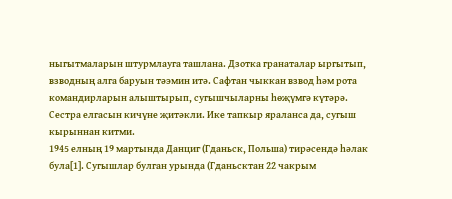ныгытмаларын штурмлауга ташлана. Дзотка гранаталар ыргытып, взводның алга баруын тәэмин итә. Сафтан чыккан взвод һәм рота командирларын алыштырып, сугышчыларны һөҗүмгә күтәрә. Сестра елгасын кичүне җитәкли. Ике тапкыр яраланса да, сугыш кырыннан китми.
1945 елның 19 мартында Данциг (Гданьск, Польша) тирәсендә һәлак була[1]. Сугышлар булган урында (Гданьсктан 22 чакрым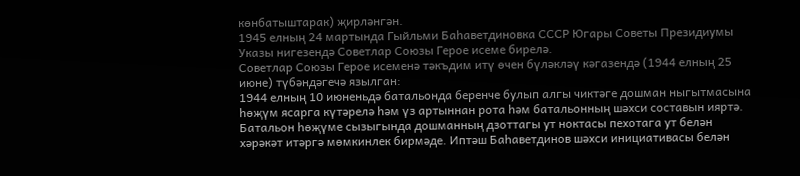көнбатыштарак) җирләнгән.
1945 елның 24 мартында Гыйльми Баһаветдиновка СССР Югары Советы Президиумы Указы нигезендә Советлар Союзы Герое исеме бирелә.
Советлар Союзы Герое исеменә тәкъдим итү өчен бүләкләү кәгазендә (1944 елның 25 июне) түбәндәгечә язылган:
1944 елның 10 июненьдә батальонда беренче булып алгы чиктәге дошман ныгытмасына һөҗүм ясарга күтәрелә һәм үз артыннан рота һәм батальонның шәхси составын ияртә. Батальон һөҗүме сызыгында дошманның дзоттагы ут ноктасы пехотага ут белән хәрәкәт итәргә мөмкинлек бирмәде. Иптәш Баһаветдинов шәхси инициативасы белән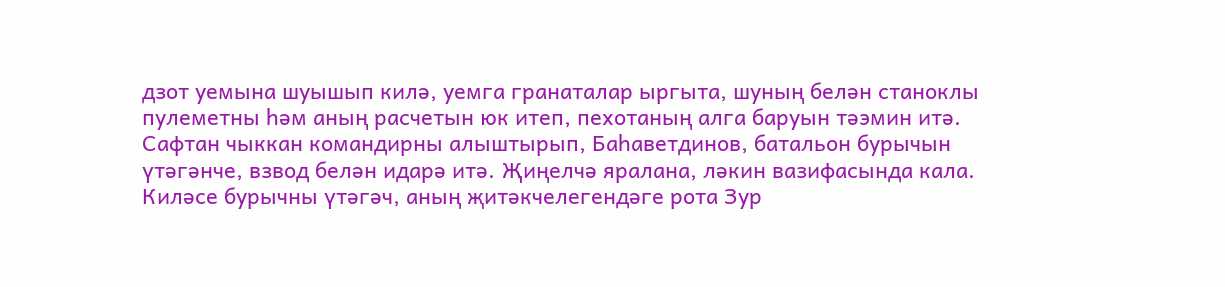дзот уемына шуышып килә, уемга гранаталар ыргыта, шуның белән станоклы пулеметны һәм аның расчетын юк итеп, пехотаның алга баруын тәэмин итә. Сафтан чыккан командирны алыштырып, Баһаветдинов, батальон бурычын үтәгәнче, взвод белән идарә итә. Җиңелчә яралана, ләкин вазифасында кала. Киләсе бурычны үтәгәч, аның җитәкчелегендәге рота Зур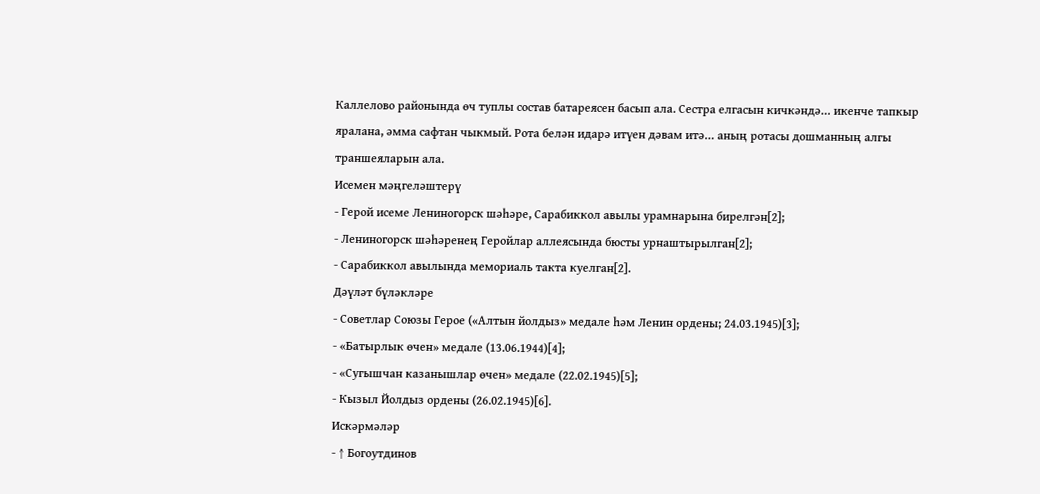Каллелово районында өч туплы состав батареясен басып ала. Сестра елгасын кичкәндә… икенче тапкыр яралана, әмма сафтан чыкмый. Рота белән идарә итүен дәвам итә… аның ротасы дошманның алгы траншеяларын ала.
Исемен мәңгеләштерү
- Герой исеме Лениногорск шәһәре, Сарабиккол авылы урамнарына бирелгән[2];
- Лениногорск шәһәренең Геройлар аллеясында бюсты урнаштырылган[2];
- Сарабиккол авылында мемориаль такта куелган[2].
Дәүләт бүләкләре
- Советлар Союзы Герое («Алтын йолдыз» медале һәм Ленин ордены; 24.03.1945)[3];
- «Батырлык өчен» медале (13.06.1944)[4];
- «Сугышчан казанышлар өчен» медале (22.02.1945)[5];
- Кызыл Йолдыз ордены (26.02.1945)[6].
Искәрмәләр
- ↑ Богоутдинов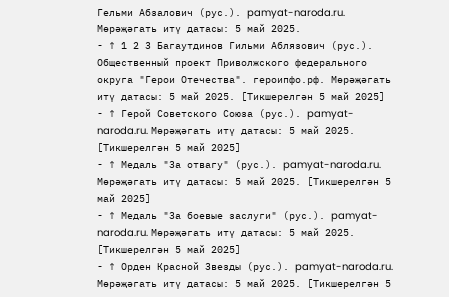Гельми Абзалович (рус.). pamyat-naroda.ru. Мөрәҗәгать итү датасы: 5 май 2025.
- ↑ 1 2 3 Багаутдинов Гильми Аблязович (рус.). Общественный проект Приволжского федерального округа "Герои Отечества". героипфо.рф. Мөрәҗәгать итү датасы: 5 май 2025. [Тикшерелгән 5 май 2025]
- ↑ Герой Советского Союза (рус.). pamyat-naroda.ru. Мөрәҗәгать итү датасы: 5 май 2025. [Тикшерелгән 5 май 2025]
- ↑ Медаль "За отвагу" (рус.). pamyat-naroda.ru. Мөрәҗәгать итү датасы: 5 май 2025. [Тикшерелгән 5 май 2025]
- ↑ Медаль "За боевые заслуги" (рус.). pamyat-naroda.ru. Мөрәҗәгать итү датасы: 5 май 2025. [Тикшерелгән 5 май 2025]
- ↑ Орден Красной Звезды (рус.). pamyat-naroda.ru. Мөрәҗәгать итү датасы: 5 май 2025. [Тикшерелгән 5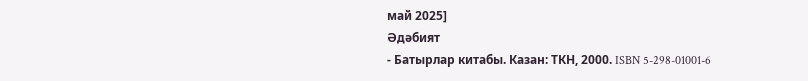май 2025]
Әдәбият
- Батырлар китабы. Казан: ТКН, 2000. ISBN 5-298-01001-6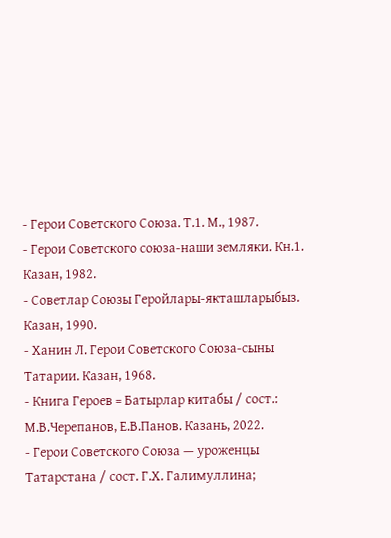- Герои Советского Союза. Т.1. М., 1987.
- Герои Советского союза-наши земляки. Кн.1. Казан, 1982.
- Советлар Союзы Геройлары-якташларыбыз. Казан, 1990.
- Ханин Л. Герои Советского Союза-сыны Татарии. Казан, 1968.
- Книга Героев = Батырлар китабы / сост.: М.В.Черепанов, Е.В.Панов. Казань, 2022.
- Герои Советского Союза — уроженцы Татарстана / сост. Г.Х. Галимуллина;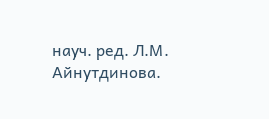науч. ред. Л.М. Айнутдинова.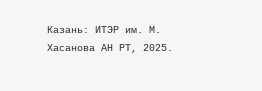Казань: ИТЭР им. М. Хасанова АН РТ, 2025.